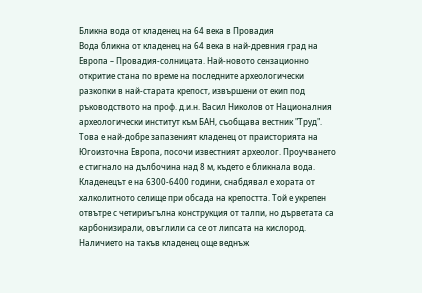Бликна вода от кладенец на 64 века в Провадия
Вода бликна от кладенец на 64 века в най-древния град на Европа – Провадия-солницата. Най-новото сензационно откритие стана по време на последните археологически разкопки в най-старата крепост, извършени от екип под ръководството на проф. д.и.н. Васил Николов от Националния археологически институт към БАН, съобщава вестник "Труд".
Това е най-добре запазеният кладенец от праисторията на Югоизточна Европа, посочи известният археолог. Проучването е стигнало на дълбочина над 8 м, където е бликнала вода. Кладенецът е на 6300-6400 години, снабдявал е хората от халколитното селище при обсада на крепостта. Той е укрепен отвътре с четириъгълна конструкция от талпи, но дърветата са карбонизирали, овъглили са се от липсата на кислород. Наличието на такъв кладенец още веднъж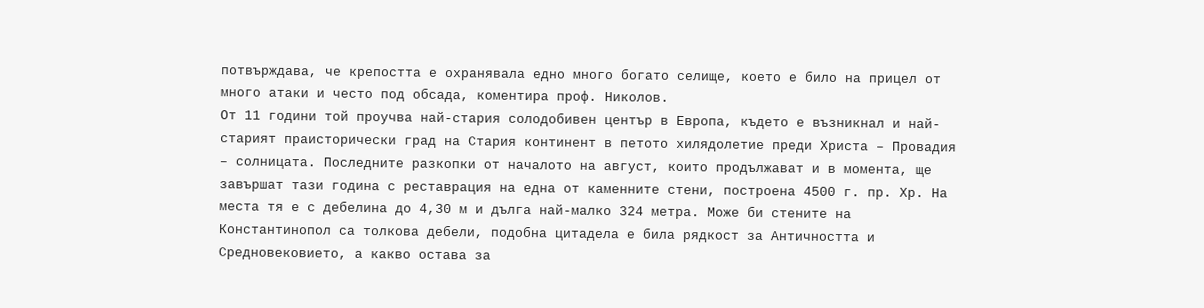потвърждава, че крепостта е охранявала едно много богато селище, което е било на прицел от много атаки и често под обсада, коментира проф. Николов.
От 11 години той проучва най-стария солодобивен център в Европа, където е възникнал и най-старият праисторически град на Стария континент в петото хилядолетие преди Христа – Провадия – солницата. Последните разкопки от началото на август, които продължават и в момента, ще завършат тази година с реставрация на една от каменните стени, построена 4500 г. пр. Хр. На места тя е с дебелина до 4,30 м и дълга най-малко 324 метра. Може би стените на Константинопол са толкова дебели, подобна цитадела е била рядкост за Античността и Средновековието, а какво остава за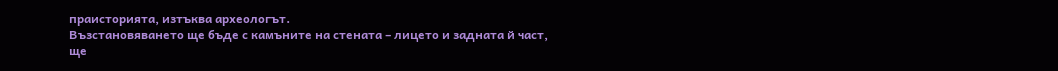праисторията, изтъква археологът.
Възстановяването ще бъде с камъните на стената – лицето и задната й част, ще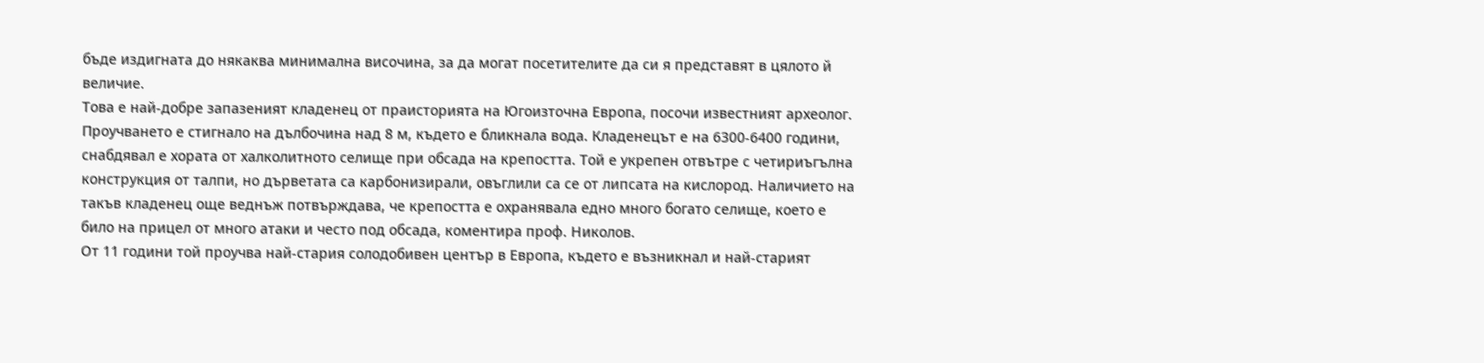бъде издигната до някаква минимална височина, за да могат посетителите да си я представят в цялото й величие.
Това е най-добре запазеният кладенец от праисторията на Югоизточна Европа, посочи известният археолог. Проучването е стигнало на дълбочина над 8 м, където е бликнала вода. Кладенецът е на 6300-6400 години, снабдявал е хората от халколитното селище при обсада на крепостта. Той е укрепен отвътре с четириъгълна конструкция от талпи, но дърветата са карбонизирали, овъглили са се от липсата на кислород. Наличието на такъв кладенец още веднъж потвърждава, че крепостта е охранявала едно много богато селище, което е било на прицел от много атаки и често под обсада, коментира проф. Николов.
От 11 години той проучва най-стария солодобивен център в Европа, където е възникнал и най-старият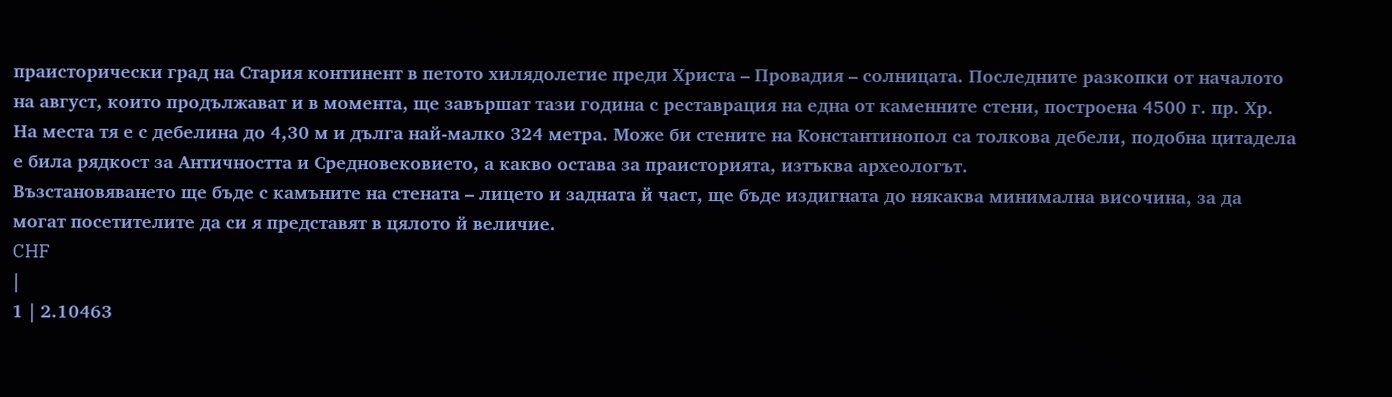праисторически град на Стария континент в петото хилядолетие преди Христа – Провадия – солницата. Последните разкопки от началото на август, които продължават и в момента, ще завършат тази година с реставрация на една от каменните стени, построена 4500 г. пр. Хр. На места тя е с дебелина до 4,30 м и дълга най-малко 324 метра. Може би стените на Константинопол са толкова дебели, подобна цитадела е била рядкост за Античността и Средновековието, а какво остава за праисторията, изтъква археологът.
Възстановяването ще бъде с камъните на стената – лицето и задната й част, ще бъде издигната до някаква минимална височина, за да могат посетителите да си я представят в цялото й величие.
CHF
|
1 | 2.10463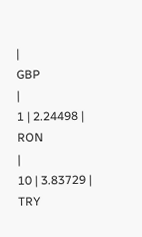|
GBP
|
1 | 2.24498 |
RON
|
10 | 3.83729 |
TRY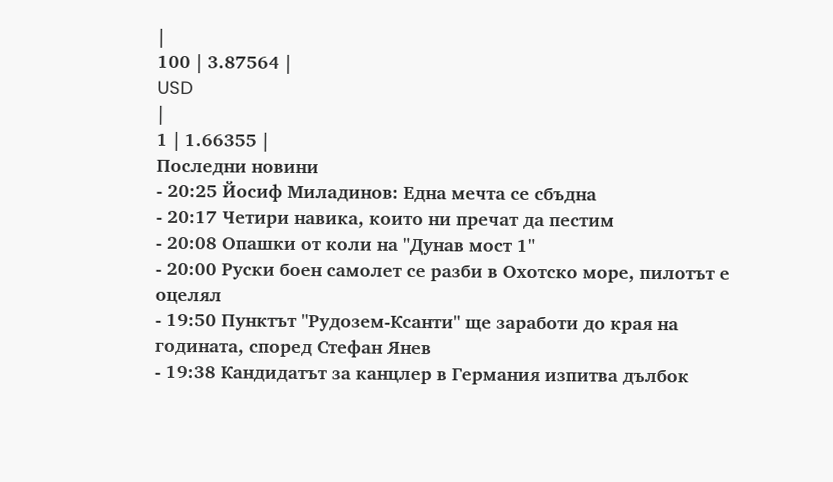|
100 | 3.87564 |
USD
|
1 | 1.66355 |
Последни новини
- 20:25 Йосиф Миладинов: Една мечта се сбъдна
- 20:17 Четири навика, които ни пречат да пестим
- 20:08 Опашки от коли на "Дунав мост 1"
- 20:00 Руски боен самолет се разби в Охотско море, пилотът е оцелял
- 19:50 Пунктът "Рудозем-Ксанти" ще заработи до края на годината, според Стефан Янев
- 19:38 Кандидатът за канцлер в Германия изпитва дълбок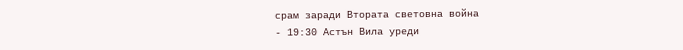срам заради Втората световна война
- 19:30 Астън Вила уреди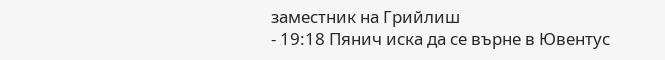заместник на Грийлиш
- 19:18 Пянич иска да се върне в Ювентус